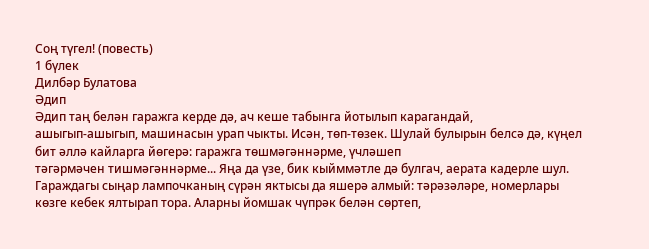Соң түгел! (повесть)
1 бүлек
Дилбәр Булатова
Әдип
Әдип таң белән гаражга керде дә, ач кеше табынга йотылып карагандай,
ашыгып-ашыгып, машинасын урап чыкты. Исән, төп-төзек. Шулай булырын белсә дә, күңел бит әллә кайларга йөгерә: гаражга төшмәгәннәрме, үчләшеп
тәгәрмәчен тишмәгәннәрме... Яңа да үзе, бик кыйммәтле дә булгач, аерата кадерле шул. Гараждагы сыңар лампочканың сүрән яктысы да яшерә алмый: тәрәзәләре, номерлары көзге кебек ялтырап тора. Аларны йомшак чүпрәк белән сөртеп,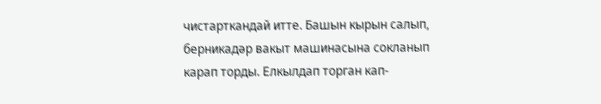чистарткандай итте. Башын кырын салып, берникадәр вакыт машинасына сокланып карап торды. Елкылдап торган кап-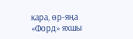кара, өр-яңа «Форд» яхшы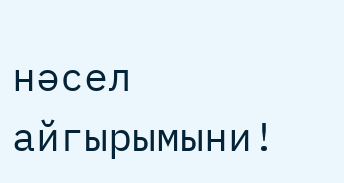нәсел айгырымыни!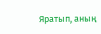Яратып, аның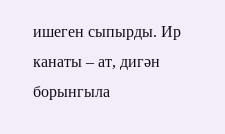ишеген сыпырды. Ир канаты – ат, дигән борынгыла